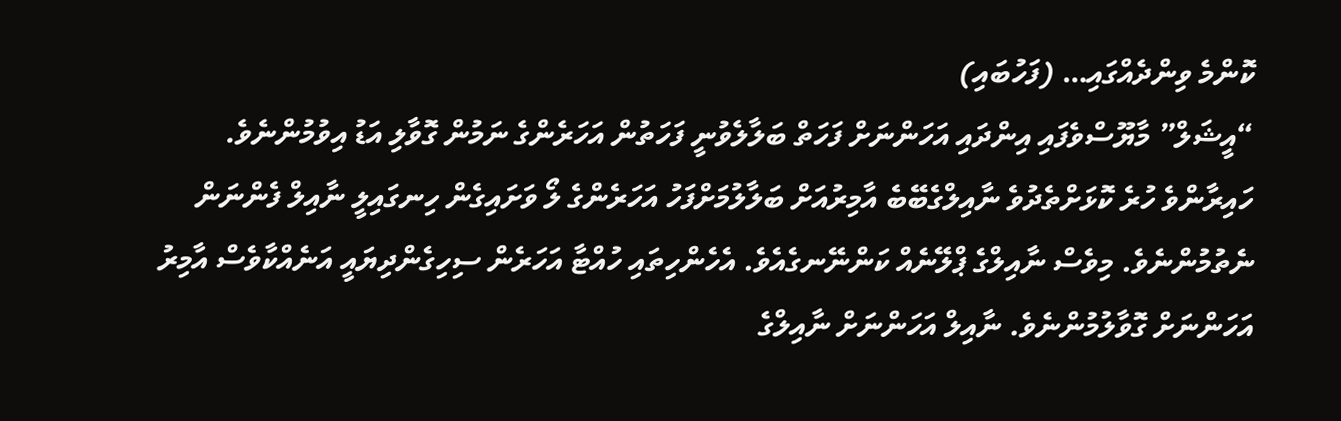ކޮންމެ ވިންދެއްގައި… (ފަހުބައި)
“އީޝަލް” މާޔޫސްވެފައި އިންދައި އަހަންނަށް ފަހަތް ބަލާލެވުނީ ފަހަތުން އަހަރެންގެ ނަމުން ގޮވާލި އަޑު އިވުމުންނެވެ.
ހައިރާންވެ ހުރެ ކޮޅަށްތެދުވެ ނާއިލްގެބޭބެ އާމިރުއަށް ބަލާލުމަށްފަހު އަހަރެންގެ ލޯ ވަށައިގެން ހިނގައިލީ ނާއިލް ފެންނަން ނެތުމުންނެވެ. މިވެސް ނާއިލްގެ ޕްލޭނެއް ކަންނޭނގެއެވެ. އެހެންހިތައި ހުއްޓާ އަހަރެން ސިހިގެންދިޔައީ އަނެއްކާވެސް އާމިރު އަހަންނަށް ގޮވާލުމުންނެވެ. ނާއިލް އަހަންނަށް ނާއިލްގެ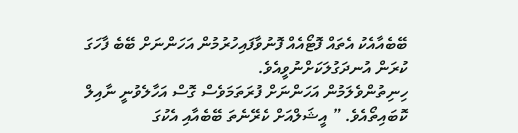ބޭބެއާއެކު އެތައް ފޮޓޯއެއް ފޮނުވާފައިހުރުމުން އަހަންނަށް ބޭބެ ފާހަގަ ކުރަން އުނދަގުލަކަށްނުވީއެވެ.
ހިނިތުންވެލަމުން އަހަންނަށް ފުރަތަމަވެސް ގޮސް އަހާލެވުނީ ނާއިލް ކޮބައިތޯއެވެ. ” އީޝަލްއަށް ކެރޭނެތަ ބޭބެއާއި އެކުގަ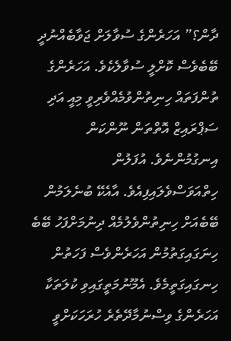ދާން؟” އަހަރެންގެ ސުވާލަށް ޖަވާބެއްނުދީ ބޭބެވެސް ކޮށްލީ ސުވާލެކެވެ. އަހަރެންގެ ތުންފަތައް ހިނިތުންވުމެއްވެރިވީ މިއީ އަދި ސަޕްރައިޒް އޮތްތަން ނޫންކަން އިނގުމުންނެވެ. އުފަލުން ހިތްއަވަސްވެލައިފިއެވެ. އާއެކޭ ބުނެލަމުން ބޭބެއަށް ހިނިތުންވެލުމެއް ދިނުމަށްފަހު ބޭބެ ހިނަގައިގަތުމުން އަހަރެންވެސް ފަހަތުން ހިނގައިގަތީމެވެ. އެމޫނުމަތީގައިވި ކުލަތަކާ އަހަރެންގެ ވިސްނުމާދޭތެރެ ހުރަހަކަށްވީ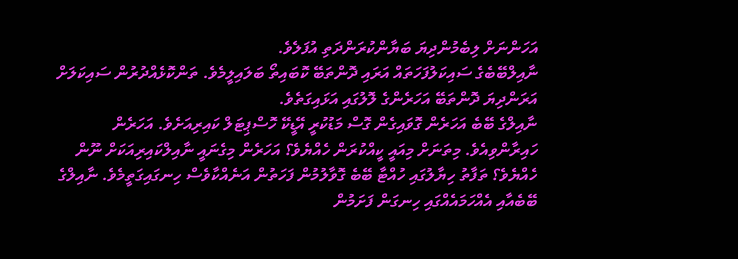އަހަންނަށް ލިބެމުންދިޔަ ބަޔާންކުރަންދަތި އުފަލެވެ.
ނާއިލްބޭބެގެ ސައިކަލުފަހަތައް އަރައި ދޮންތަބޭ ކޮބައިތޯ ބަލައިލީމެވެ. ތަންކޮޅެއްދުރުން ސައިކަލަށް އަރަންދިޔަ ދޮންތަބޭ އަހަރެންގެ ލޮލުގައި އަޅައިގަތެވެ.
ނާއިލްގެ ބޭބެ އަހަރެން ގޮވައިގެން ގޮސް މަޑުކުރީ އޭޑީކޭ ހޮސްޕިޓަލް ކައިރިއަށެވެ. އަހަރެން ހައިރާންވިއެވެ. މިތަނަށް މިއައީ ކީއްކުރަން ހެއްޔެވެ؟ އަހަރެން މިގެނައީ ނާއިލްކައިރިއަކަށް ނޫން ހެއްޔެވެ؟ ތަފާތު ހިޔާލުގައި ހުއްޓާ ބޭބެ ގޮވާލުމުން ފަހަތުން އަނެއްކާވެސް ހިނގައިގަތީމެވެ. ނާއިލްގެ ބޭބެއާއި އެއްހަމައެއްގައި ހިނގަން ފަށަމުން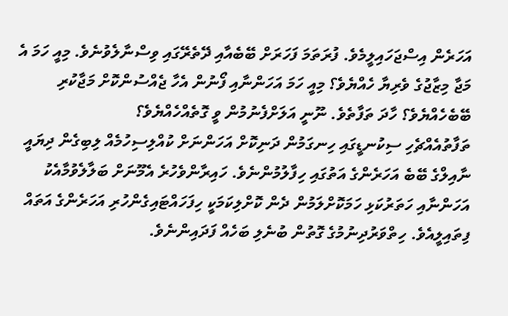އަހަރެން އިސްޖަހައިލީމެވެ. ފުރަތަމަ ފަހަރަށް ބޭބެއާއި ދޭތެރޭގައި ވިސްނާލެވުނެވެ. މިއީ ހަމަ އެ މަޖާ މިޒާޖުގެ ވެރިޔާ ހެއްޔެވެ؟ މިއީ ހަމަ އަހަންނާއި ފޯނުން އެހާ ޖެއްސުންކޮށް މަޖާކުރި ބޭބެހެއްޔެވެ؟ ހާދަ ތަފާތެވެ. ނޫނީ އަލަށްފެނުމުން ވީ ގޮތެއްހެއްޔެވެ؟
ތަފާތުއެއްޗެހި ސިކުނޑީގައި ހިނގަމުން ދަނިކޮށް އަހަންނަށް ކުއްލިސިހުމެއް ލިބިގެން ދިޔައީ ނާއިލްގެ ބޭބެ އަހަރެންގެ އަތުގައި ހިފާލުމުންނެވެ. ހައިރާންވެހުރެ އެމޫނަށް ބަލާލެވުމާއެކު އަހަންނާއި ހަތަރުކަޅި ހަމަކޮށްލަމުން ދެން ކޮށްލިކަމަކީ ހިފަހައްޓައިގެންހުރި އަހަރެންގެ އަތައް ފިތައިލީއެވެ. ހިތްވަރުދިނުމުގެ ގޮތުން ބުނެލި ބަހެއް ފަދައިންނެވެ.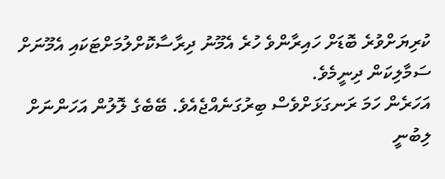ކުރިޔަށްވުރެ ބޮޑަށް ހައިރާންވެ ހުރެ އެމޫނު ދިރާސާކޮށްލުމަށްޓަކައި އެމޫނަށް ސަމާލިކަން ދިނީމެވެ.
އަހަރެން ހަމަ ރަނގަޅަށްވެސް ބިރުގަނެއްޖެއެވެ. ބޭބެގެ ލޮލުން އަހަންނަށް ލިބުނީ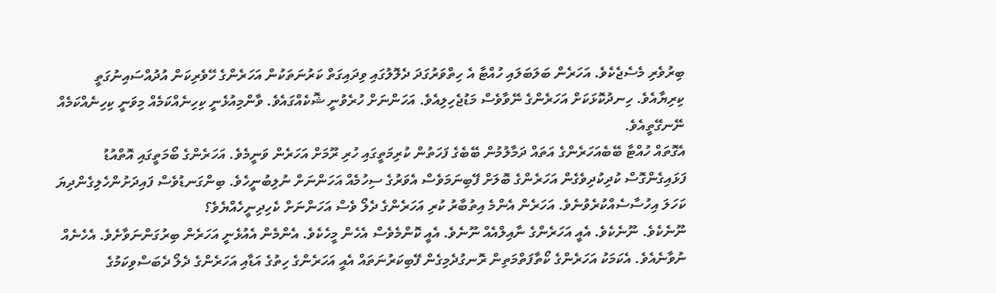ބިރުވެރި މެސެޖެކެވެ. އަހަރެން ބަލަބަލައި ހުއްޓާ އެ ހިތްވަރުގަދަ ދެލޮލުގައި ވިދައިގަތް ކަރުނަތަކުން އަހަރެންގެ ހޭވެރިކަން އުދުއްސައިނުގަތީ ކިރިޔާއެވެ. ހިނދުކޮޅަކަށް އަހަރެންގެ ނޭވާވެސް މަޑުޖެހިލިއެވެ. އަހަންނަށް ހުރެވުނީ ޝޮކެއްގައެވެ. ވާންމިއުޅެނީ ކިހިނެއްކަމެއް މިވަނީ ކިހިނެއްކަމެއް ނޭނގޭތީއެވެ.
އެގޮތައް ހުއްޓާ ބޭބެއަހަރެންގެ އަތައް ދަމާލުމުން ބޭބެގެ ފަހަތުން ކުރިމަތީގައި ހުރި ރޫމަށް އަހަރެން ވަނީމެވެ. އަހަރެންގެ ބޯމަތީގައި އޮތްއުޑު ފަޅައިގެންގޮސް ކުދިކުދިވެގެން އަހަރެންގެ ބޮލަށް ފޭބިނަމަވެސް އެވަރުގެ ސިހުމެއް އަހަންނަށް ނުލިބުނީހެވެ. ބިންގަނޑުވެސް ފައިދަށުންހެލިގެންދިޔަ ކަހަލަ އިހުސާސެއްކުރެވުނެވެ. އަހަރެން އެންމެ އިތުބާރު ކުރި އަހަރެންގެ ދެލޯ ވެސް އަހަންނަށް ކެހިދިނީހެއްޔެވެ؟
ނޫނެކެވެ. ނޫނެކެވެ. އެއީ އަހަރެންގެ ނާއިލްއެއް ނޫނެވެ. އެއީ ކޮންމެވެސް އެހެން މީހެކެވެ. އެންމެން އެއުޅެނީ އަހަރެން ބިރުގަންނަވާށެވެ. އެހެނެއް ނުވާނެއެވެ. އެކަމަކު އަހަރެންގެ ކޯތާފަތްމަތިން ރޮނގުދެމިގެން ފޭބިކަރުނަތައް އެއީ އަހަރެންގެ ހިތުގެ އަޑާއި އަހަރެންގެ ދެލޯ ދެބަސްވިކަމުގެ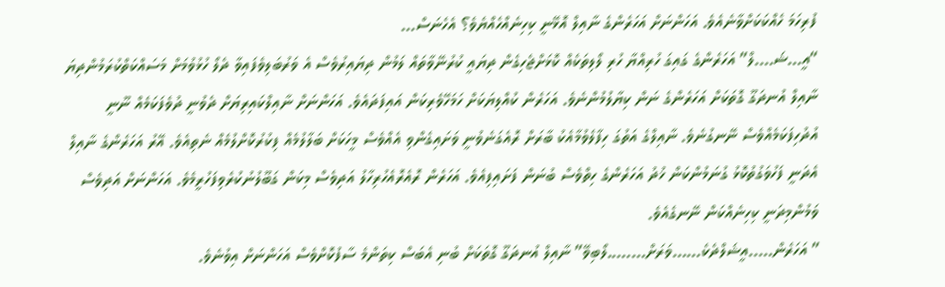ފުރިހަމަ ހެއްކަކަށްވާނެއެވެ. އަހަންނަށް އަހަރެންގެ ނާއިލް އޮޅޭނީ ކިހިނެއްހެއްޔެވެ؟ އެހެނަސް…
“އީ…ޝަ….ލް” އަހަރެންގެ ގައިގަ ހުރިއްޔާ ހުރި ލޯލިތަކެއް ކޮޅަށްޖެހިގެން ދިޔައީ ކުރުނޭވާތައް ލަމުން ދިޔައިރުވެސް އެ ވަރުބަލިވެފައިވާ ދެލޯ ހުޅުވުމަށް މަސައްކަތްކުރަމުންދިޔަ ނާއިލް އުނދަގޫ ގޮތަކަށް އަހަރެންގެ ނަން ކިޔާލުމުންނެވެ. އަހަރެން ކުއްލިޔަކަށް ހަމަހޭވެރިކަން އައިފަދައެވެ. އަހަންނަށް ނާއިލްކައިރިޔަށް ދެވުނީ ދުވެފަކަމެއް ނޫނީ އުދުހިފަކަމެއްވެސް ނޭނގުނެވެ. ނާއިލްގެ އަތުގަ ހިފާލެވުމާއެކު ބާރަށް ރޮއެގަނެވުނީ ވަށައިގެންވި އެއްވެސް މީހަކަށް ބަލާލުމެއް ފިކުރުކޮށްލުމެއް ނެތިއެވެ. އޭރު އަހަރެންގެ ނާއިލް އެދަނީ ފަހުވަގުތުކޮޅު ގުނަމުންކަން ޚުދު އަހަރެންގެ ހިތްވެސް ބުނަން ފަށައިފިއެވެ. އަހަރެން ރޮއެރޮއެހުރިހާލު އަދިވެސް މިކަން ގަބޫލުނުކުރެވިފަހުރީމެވެ. އަހަންނަށް އަދިވެސް ވަމުންމިދަނީ ކިހިނެއްކަން ނޭނގެއެވެ.
” އަހަރެން…..އީޝަލްދެކެ……ވަރަށް……..ލޯބިވޭ” ނާއިލް އުނދަގޫ ގޮތަކަށް ބުނި އެބަސް ކިތަންމެ ސާފުކޮށްވެސް އަހަންނަށް އިވުނެވެ.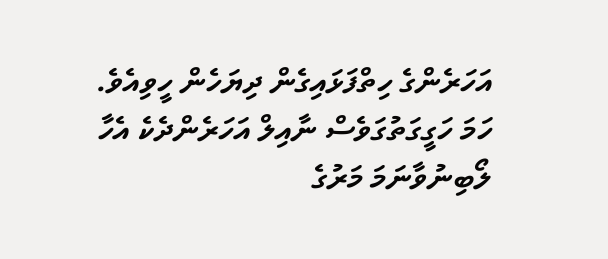އަހަރެންގެ ހިތްފަޅައިގެން ދިޔަހެން ހީވިއެވެ. ހަމަ ހަގީގަތުގަވެސް ނާއިލް އަހަރެންދެކެ އެހާ ލޯބިނުވާނަމަ މަރުގެ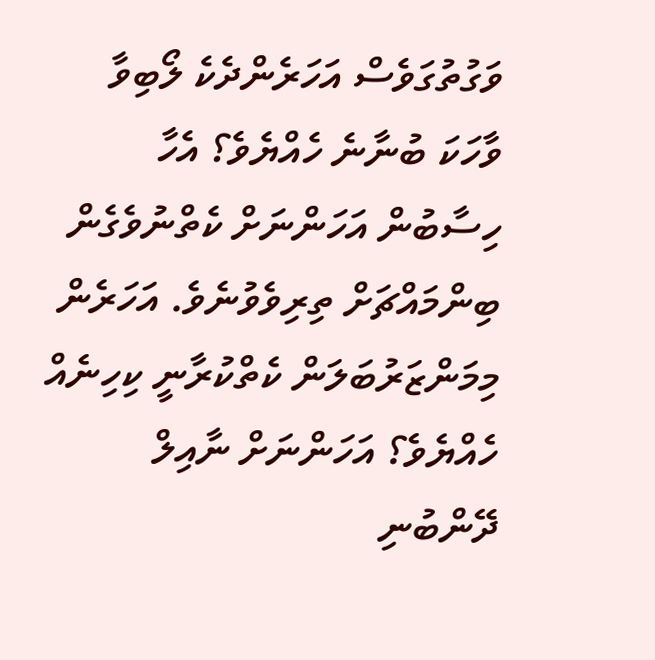ވަގުތުގަވެސް އަހަރެންދެކެ ލޯބިވާ ވާހަކަ ބުނާނެ ހެއްޔެވެ؟ އެހާ ހިސާބުން އަހަންނަށް ކެތްނުވެގެން ބިންމައްޗަށް ތިރިވެވުނެވެ. އަހަރެން މިމަންޒަރުބަލަން ކެތްކުރާނީ ކިހިނެއް ހެއްޔެވެ؟ އަހަންނަށް ނާއިލް ދޭންބުނި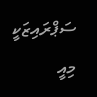ސަޕްރައިޒަކީ މިއީ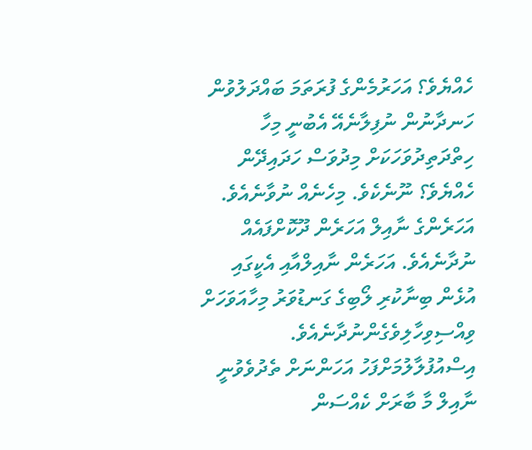ހެއްޔެވެ؟ އަހަރުމެންގެ ފުރަތަމަ ބައްދަލުވުން ހަނދާނުން ނުފިލާނެއޭ އެބުނީ މިހާ ހިތްދަތިދުވަހަކަށް މިދުވަސް ހަދައިދޭން ހެއްޔެވެ؟ ނޫނެކެވެ. މިހެނެއް ނުވާނެއެވެ. އަހަރެންގެ ނާއިލް އަހަރެން ދޫކޮށްފައެއް ނުދާނެއެވެ. އަހަރެން ނާއިލްއާއި އެކީގައި އުޅެން ބިނާކުރި ލޯބިގެ ގަނޑުވަރު މިހާއަވަހަށް ވިއްސިވިހާލިވެގެންނުދާނެއެވެ.
އިސްއުފުލާލުމަށްފަހު އަހަންނަށް ތެދުވެވުނީ ނާއިލް މާ ބާރަށް ކެއްސަން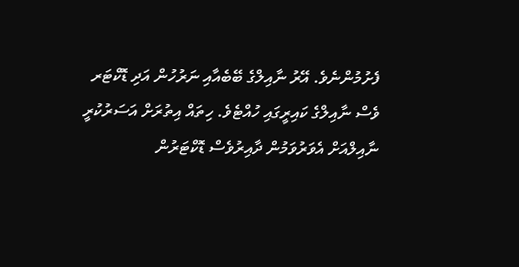ފެށުމުންނެވެ. އޭރު ނާއިލްގެ ބޭބެއާއި ނަރުހުން އަދި ޑޮކްޓަރ ވެސް ނާއިލްގެ ކައިރީގައި ހުއްޓެވެ. ހިތައް އިތުރަށް އަސަރުކުރީ ނާއިލްއަށް އެވަރުވަމުން ދާއިރުވެސް ޑޮކްޓަރުން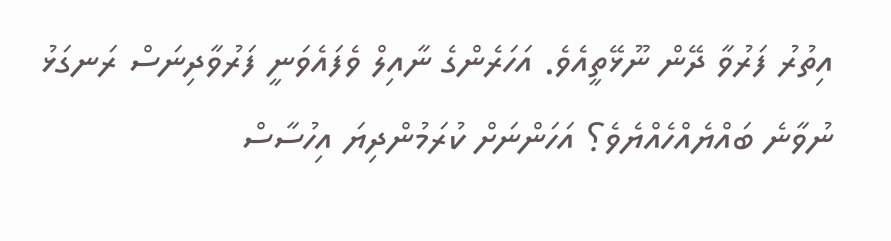އިތުރު ފަރުވާ ދޭން ނޫޅޭތީއެވެ. އަހަރެންގެ ނާއިލް ވެފައެވަނީ ފަރުވާދިނަސް ރަނގަޅު ނުވާނެ ބައްޔެއްހެއްޔެވެ؟ އަހަންނަށް ކުރަމުންދިޔަ އިހުސާސް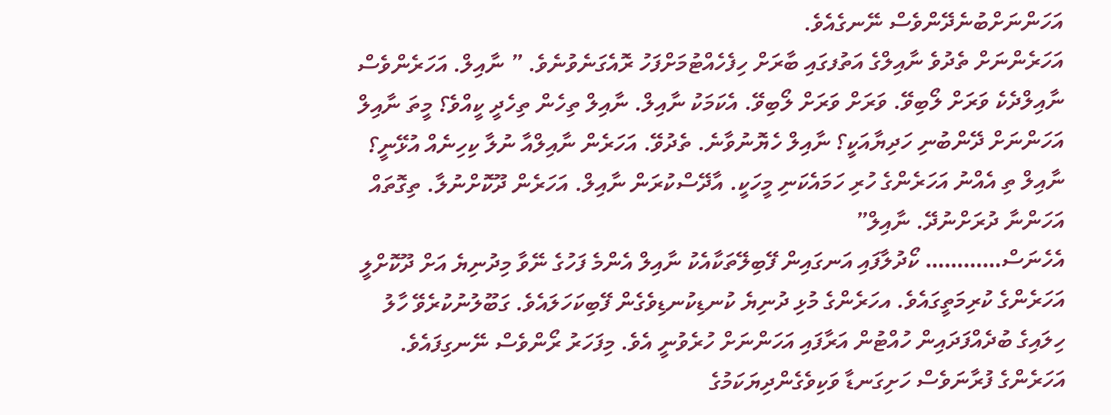އަހަންނަށްބުނެދޭންވެސް ނޭނގެއެވެ.
އަހަރެންނަށް ތެދުވެ ނާއިލްގެ އަތުފގައި ބާރަށް ހިފެހެއްޓުމަށްފަހު ރޮއެގަނެވުނެވެ. ” ނާއިލް. އަހަރެންވެސް ނާއިލްދެކެ ވަރަށް ލޯބިވޭ. ވަރަށް ވަރަށް ލޯބިވޭ. އެކަމަކު ނާއިލް. ނާއިލް ތިހެން ތިހެދީ ކީއްވެ؟ މީތަ ނާއިލް އަހަންނަށް ދޭންބުނި ހަދިޔާއަކީ؟ ނާއިލް ހެޔޮނުވާނެ. ތެދުވޭ. އަހަރެން ނާއިލްއާ ނުލާ ކިހިނެއް އުޅޭނީ؟ ނާއިލް ތި އެއްނު އަހަރެންގެ ހުރި ހަމައެކަނި މީހަކީ. އާދޭސްކުރަން ނާއިލް. އަހަރެން ދޫކޮށްނުލާ. ތިގޮތައް އަހަންނާ ދުރަށްނުދޭ. ނާއިލް”
އެހެނަސް………… ކޯދުލާފައި އަނގައިން ފޭބިލޭތަކާއެކު ނާއިލް އެންމެ ފަހުގެ ނޭވާ މިދުނިޔެ އަށް ދޫކޮށްލީ އަހަރެންގެ ކުރިމަތީގައެވެ. އހަރެންގެ މުޅި ދުނިޔެ ކުނޑިކުނޑިވެގެން ފޭބިކަހަލައެވެ. ގަބޫލުނުކުރެވޭ ހާލު ހިލައިގެ ބުދެއްފަދައިން ހުއްޓުން އަރާފައި އަހަންނަށް ހުރެވުނީ އެވެ. މިފަހަރު ރޯންވެސް ނޭނގިފައެވެ. އަހަރެންގެ ފުރާނަވެސް ހަށިގަނޑާ ވަކިވެގެންދިޔަކަމުގެ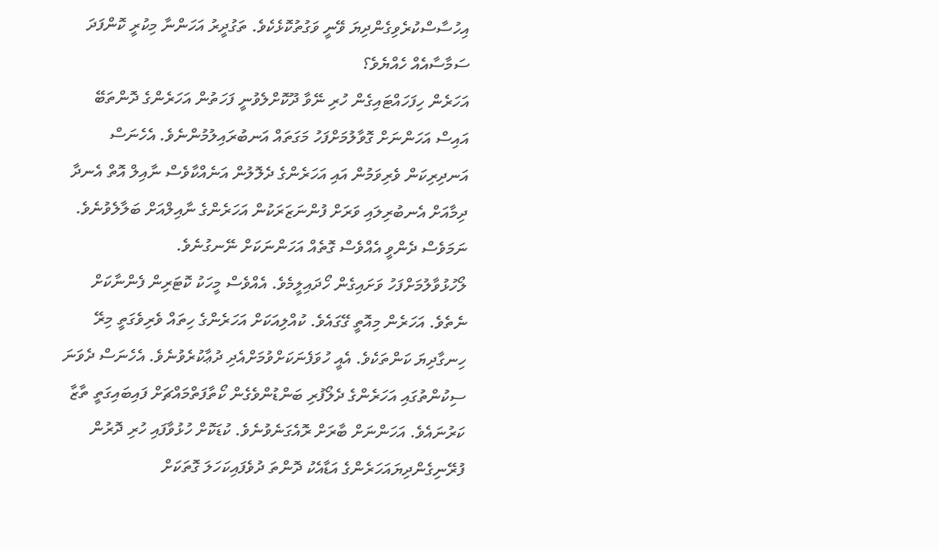އިހުސާސްކުރެވިގެންދިޔަ ވޭނީ ވަގުތުކޮޅެކެވެ. ތަގުދީރު އަހަންނާ މިކުރީ ކޮންފަދަ ސަމާސާއެއް ހެއްޔެވެ؟
އަހަރެން ހިފަހައްޓައިގެން ހުރި ނޭވާ ދޫކޮށްލެވުނީ ފަހަތުން އަހަރެންގެ ދޮންތަބޭ އައިސް އަހަންނަށް ގޮވާލުމަށްފަހު މަގަތައް އަނބުރައިލުމުންނެވެ. އެހެނަސް އަނދިރިކަން ވެރިވަމުން އައި އަހަރެންގެ ދެލޮލުން އަނެއްކާވެސް ނާއިލް އޮތް އެނދާ ދިމާއަށް އެނބުރިލައި ވަރަށް ފުންނަޒަރަކުން އަހަރެންގެ ނާއިލްއަށް ބަލާލެވުނެވެ. ނަމަވެސް ދެންވީ އެއްވެސް ގޮތެއް އަހަންނަކަށް ނޭނގުނެވެ.
ލޯހުޅުވާލުމަށްފަހު ވަށައިގެން ހޯދައިލީމެވެ. އެއްވެސް މީހަކު ކޮޓަރިން ފެންނާކަށް ނެތެވެ. އަހަރެން މިއޮތީ ގޭގައެވެ. ކުއްލިއަކަށް އަހަރެންގެ ހިތައް ވެރިވެގަތީ މިރޭ ހިނގާދިޔަ ކަންތަކެވެ. އެއީ ހުވަފެނަކަށްވުމަށްއެދި ދުޢާކުރެވުނެވެ. އެހެނަސް ދެވަނަ ސިކުންތުގައި އަހަރެންގެ ދެލޯފުރި ބަންޑުންވެގެން ކޯތާފަތްމައްޗަށް ފައިބައިގަތީ ތާޒާ ކަރުނައެވެ. އަހަންނަށް ބާރަށް ރޮއެގަނެވުނެވެ. ކުޑަކޮށް ހުޅުވާފައި ހުރި ދޮރުން ފުރޭނިގެންދިޔައަހަރެންގެ އަޑާއެކު ދޮންތަ ދުވެފައިކަހަލަ ގޮތަކަށް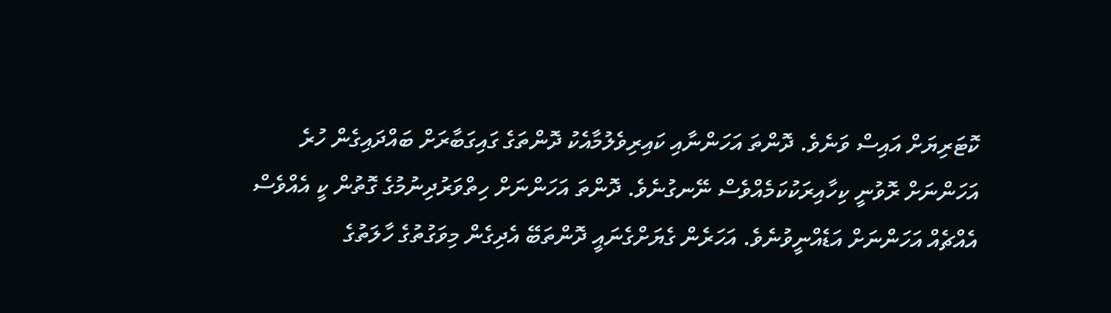ކޮޓަރިޔަށް އައިސް ވަނެވެ. ދޮންތަ އަހަންނާއި ކައިރިވެލުމާއެކު ދޮންތަގެ ގައިގަބާރަށް ބައްދައިގެން ހުރެ އަހަންނަށް ރޮވުނީ ކިހާއިރަކުކަމެއްވެސް ނޭނގުނެވެ. ދޮންތަ އަހަންނަށް ހިތްވަރުދިނުމުގެ ގޮތުން ކީ އެއްވެސް އެއްޗެއް އަހަންނަށް އަޑެއްނީވުނެވެ. އަހަރެން ގެޔަށްގެނައީ ދޮންތަބޭ އެދިގެން މިވަގުތުގެ ހާލަތުގެ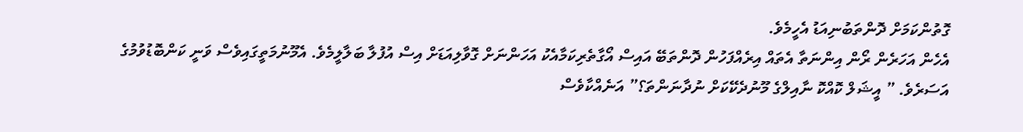ގޮތުންކަމަށް ދޮންތަބުނިއަޑު އެހީމެވެ.
އެހެން އަހަރެން ރޯން އިންނަތާ އެތައް އިރެއްފަހުން ދޮންތަބޭ އައިސް އޯގާތެރިކަމާއެކު އަހަންނަށް ގޮވާލިއަޑަށް އިސް އުފުލާ ބަލާލީމެވެ. އެމޫނުމަތީގައިވެސް ވަނީ ކަންބޮޑުވުމުގެ އަސަރެވެ. ” އީޝަލް ކޮއްކޮ ނާއިލްގެ މޫނުދެކޭކަށް ނުދާނަންތަ؟” އަނެއްކާވެސް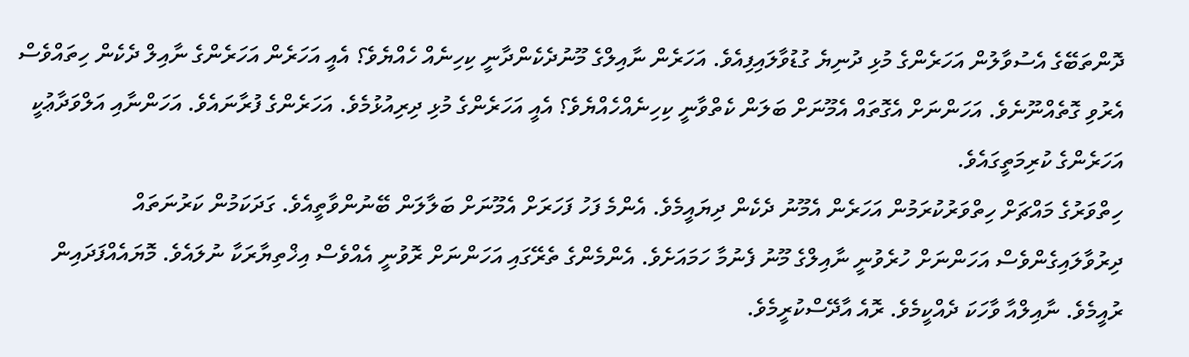ދޮންތަބޭގެ އެސުވާލުން އަހަރެންގެ މުޅި ދުނިޔެ ގުޑުވާލައިފިއެވެ. އަހަރެން ނާއިލްގެ މޫނުދެކެންދާނީ ކިހިނެއް ހެއްޔެވެ؟ އެއީ އަހަރެން އަހަރެންގެ ނާއިލް ދެކެން ހިތައްވެސް އެރުވި ގޮތެއްނޫނެވެ. އަހަންނަށް އެގޮތައް އެމޫނަށް ބަލަން ކެތްވާނީ ކިހިނެއްހެއްޔެވެ؟ އެއީ އަހަރެންގެ މުޅި ދިރިއުޅުމެވެ. އަހަރެންގެ ފުރާނައެވެ. އަހަންނާއި އަލްވަދާޢުކީ އަހަރެންގެ ކުރިމަތީގައެވެ.
ހިތްވަރުގެ މައްޗަށް ހިތްވަރުކުރަމުން އަހަރެން އެމޫނު ދެކެން ދިޔައީމެވެ. އެންމެ ފަހު ފަހަރަށް އެމޫނަށް ބަލާލަން ބޭނުންވާތީއެވެ. ގަދަކަމުން ކަރުނަތައް ދިރުވާލައިގެންވެސް އަހަންނަށް ހުރެވުނީ ނާއިލްގެ މޫނު ފެނުމާ ހަމައަށެވެ. އެންމެންގެ ތެރޭގައި އަހަންނަށް ރޮވުނީ އެއްވެސް އިޚްތިޔާރަކާ ނުލައެވެ. މޮޔައެއްފަދައިން ރުއީމެވެ. ނާއިލްއާ ވާހަކަ ދެއްކީމެވެ. ރޮއެ އާދޭސްކުރީމެވެ.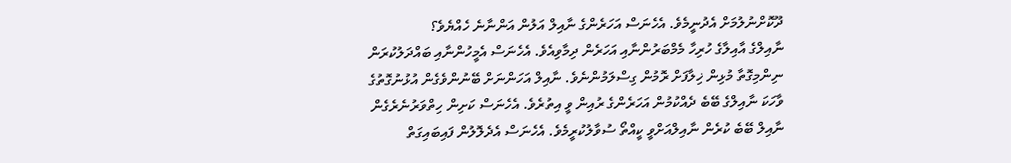ދޫކޮށްނުލުމަށް އެދުނީމެވެ. އެހެނަސް އަހަރެންގެ ނާއިލް އަލުން އަންނާނެ ހެއްޔެވެ؟
ނާއިލްގެ އާއިލާގެ ހުރިހާ މެމްބަރުންނާއި އަހަރެން ދިމާވިއެވެ. އެހެނަސް އެމީހުންނާއި ބައްދަލުކުރަން ނިންމިގޮތާ މުޅިން ޚިލާފަށް ރޮމުން ގިސްލަމުންނެވެ. ނާއިލް އަހަންނަށް ބޭނުންވެގެން އުޅުނުގޮތުގެ ވާހަކަ ނާއިލްގެ ބޭބެ ދެއްކުމުން އަހަރެންގެ ރުއިން ވީ އިތުރެވެ. އެހެނަސް ކަށިން ހިތްވަރުނެރެގެން ނާއިލް ބޭބެ ކުރެން ނާއިލްއަށްވީ ކީއްތޯ ސުވާލުކުރީމެވެ. އެހެނަސް އެދެލޮލުން ފައިބައިގަތް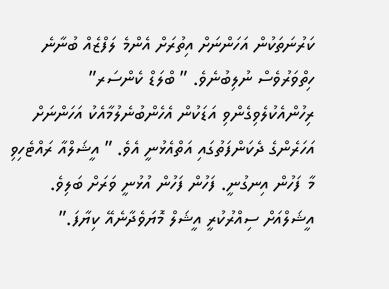ކަރުނަތަކުން އަހަންނަށް އިތުރަށް އެންމެ ލަފްޒެއް ބުނާނެ ހިތްވަރުވެސް ނުލިބުނެވެ. ” ބްލަޑް ކެންސަރ” ރިހުންއެކުލެވިގެންވި އަޑަކުން އެހެންބުނެލުމާއެކު އަހަންނަށް އަހަރެންގެ ދެކަންފަތުގައި އަތްއެޅުނީ އެވެ. ” އީޝަލްއާ ރައްޓެހިވި މާ ފަހުން އިނގުނީ. ފަހުން ފަހުން އުޅުނީ ވަރަށް ބަލިވެ. އީޝަލްއަށް ސިއްރުކުރީ އީޝަލް މޮޔަވެދާނެއޭ ކިޔާފަ.”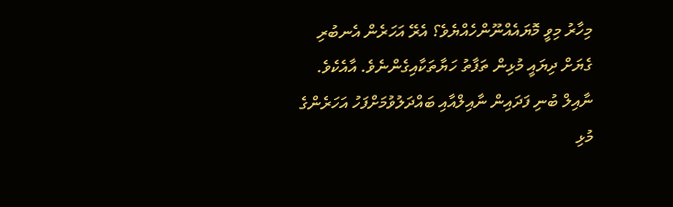މިހާރު މިވީ މޮޔައެއްނޫންހެއްޔެވެ؟ އެރޭ އަހަރެން އެނބުރި ގެޔަށް ދިޔައީ މުޅިން ތަފާތު ހަޔާތަކާއިގެންނެވެ. އާއެކެވެ. ނާއިލް ބުނި ފަދައިން ނާއިލްއާއި ބައްދަލުވުމަށްފަހު އަހަރެންގެ މުޅި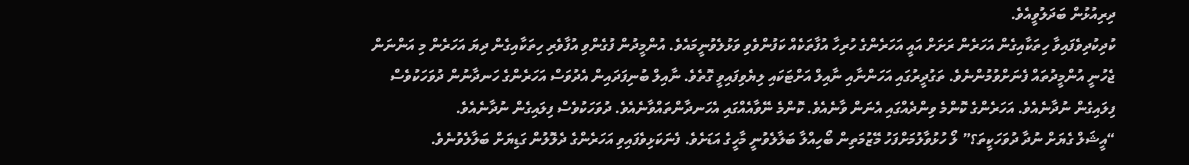ދިރިއުޅުން ބަދަލުވީއެވެ.
ކުދިކުދިވެފައިވާ ހިތަކާއިގެން އަހަރެން ރަށަށް އައީ އަހަރެންގެ ހުރިހާ އުފާތަކެއް ކަފުންވެވި ވަޅުލެވުނީމައެވެ. އުންމީދުން ފުގެންވި އުފާވެރި ހިތަކާއިގެން ދިޔަ އަހަރެން މި އަންނަން ޖެހުނީ އުންމީދުތައް ފެނަށްވުމުންނެވެ. ތަގުދީރުގައި އަހަންނާއި ނާއިލް އަށްޓަކައި ލިޔެވިފައިވީ ގޮތެވެ. ނާއިލް ބުނިފަދައިން އެދުވަސް އަހަރެންގެ ހަނދާނުން ދުވަހަކުވެސް ފިލައިގެން ނުދާނެއެވެ. އަހަރެންގެ ކޮންމެ ވިންދެއްގައި އެނަން ވާނެއެވެ. ކޮންމެ ނޭވާއެއްގައި އެހަނދާންތައްވާނެއެވެ. ދުވަހަކުވެސް ފިލައިގެން ނުދާނެއެވެ.
“އީޝަލް ގެޔަށް ނުދާ ދުވަހަކީތަ؟” ލޯ ހުޅުވާލުމަށްފަހު މޭޒުމަތިން ބޯހިއްލާ ބަލާލެވުނީ މާހީގެ އަޑަށެވެ. ފެނަކަޅިވެފައިވި އަހަރެންގެ ދެލޮލުން ގަޑިޔަށް ބަލާލެވުނެވެ.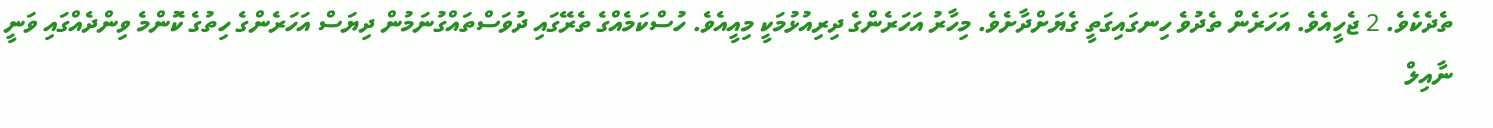ތެދެކެވެ. 2 ޖެހީއެވެ. އަހަރެން ތެދުވެ ހިނގައިގަތީ ގެޔަށްދާށެވެ. މިހާރު އަހަރެންގެ ދިރިއުޅުމަކީ މިއީއެވެ. ހުސްކަމެއްގެ ތެރޭގައި ދުވަސްތައްގުނަމުން ދިޔަސް އަހަރެންގެ ހިތުގެ ކޮންމެ ވިންދެއްގައި ވަނީ ނާއިލް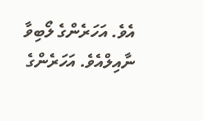އެވެ. އަހަރެންގެ ލޯބިވާ ނާއިލްއެވެ. އަހަރެންގެ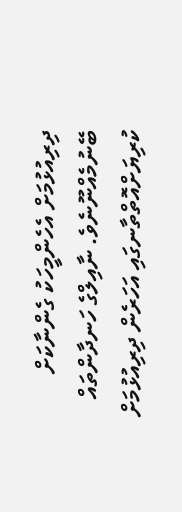ދިރިއުޅުމަށް އެހެންމީހަކު ގެންނާކަށް ބޭނުމެއްނޫނެވެ. ނާއިލްގެ ހަނދާންތައް ކުރިޔަށްއޮތްތާނގައި އަހަރެން ދިރިއުޅުމަށް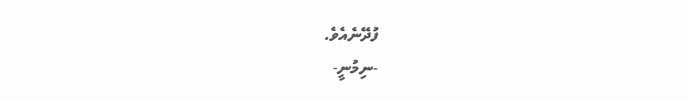ފުދޭނެއެވެ.
-ނިމުނީ-